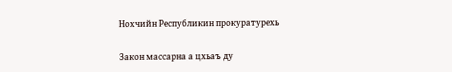Нохчийн Республикин прокуратурехь

Закон массарна а цхьаъ ду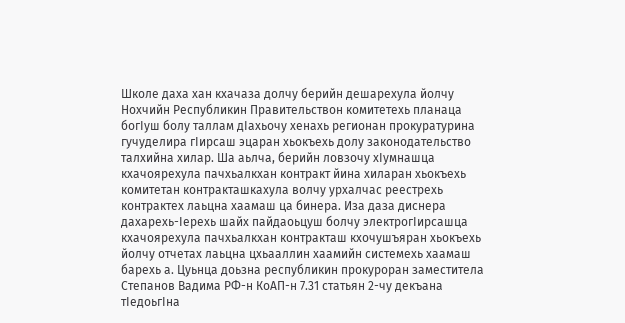Школе даха хан кхачаза долчу берийн дешарехула йолчу Нохчийн Республикин Правительствон комитетехь планаца богIуш болу таллам дIахьочу хенахь регионан прокуратурина гучуделира гIирсаш эцаран хьокъехь долу законодательство талхийна хилар. Ша аьлча, берийн ловзочу хIумнашца кхачоярехула пачхьалкхан контракт йина хиларан хьокъехь комитетан контракташкахула волчу урхалчас реестрехь контрактех лаьцна хаамаш ца бинера. Иза даза диснера дахарехь-Iерехь шайх пайдаоьцуш болчу электрогIирсашца кхачоярехула пачхьалкхан контракташ кхочушъяран хьокъехь йолчу отчетах лаьцна цхьааллин хаамийн системехь хаамаш барехь а. Цуьнца доьзна республикин прокуроран заместитела Степанов Вадима РФ-н КоАП-н 7.31 статьян 2-чу декъана тIедоьгIна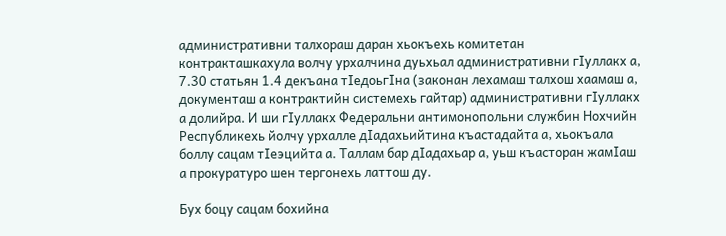административни талхораш даран хьокъехь комитетан контракташкахула волчу урхалчина дуьхьал административни гIуллакх а, 7.30 статьян 1.4 декъана тIедоьгIна (законан лехамаш талхош хаамаш а, документаш а контрактийн системехь гайтар) административни гIуллакх а долийра. И ши гIуллакх Федеральни антимонопольни службин Нохчийн Республикехь йолчу урхалле дIадахьийтина къастадайта а, хьокъала боллу сацам тIеэцийта а. Таллам бар дIадахьар а, уьш къасторан жамIаш а прокуратуро шен тергонехь латтош ду.

Бух боцу сацам бохийна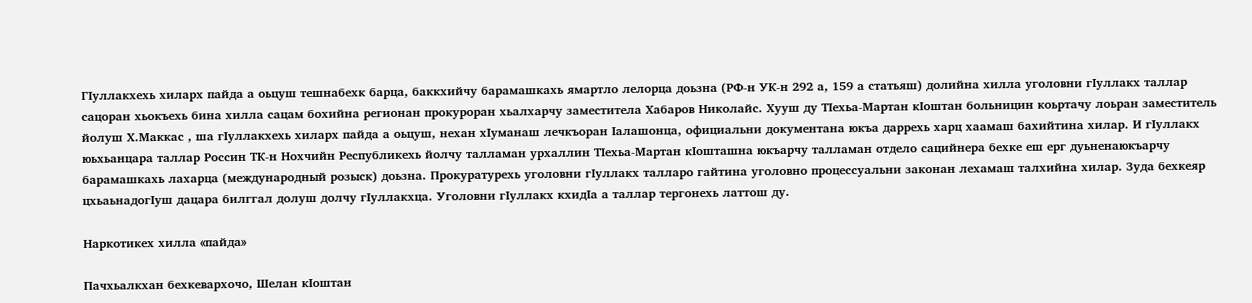ГIуллакхехь хиларх пайда а оьцуш тешнабехк барца, баккхийчу барамашкахь ямартло лелорца доьзна (РФ-н УК-н 292 а, 159 а статьяш) долийна хилла уголовни гIуллакх таллар сацоран хьокъехь бина хилла сацам бохийна регионан прокуроран хьалхарчу заместитела Хабаров Николайс. Хууш ду ТIехьа-Мартан кIоштан больницин коьртачу лоьран заместитель йолуш Х.Маккас , ша гIуллакхехь хиларх пайда а оьцуш, нехан хIуманаш лечкъоран Iалашонца, официальни документана юкъа даррехь харц хаамаш бахийтина хилар. И гIуллакх юьхьанцара таллар Россин ТК-н Нохчийн Республикехь йолчу талламан урхаллин ТIехьа-Мартан кIошташна юкъарчу талламан отдело сацийнера бехке еш ерг дуьненаюкъарчу барамашкахь лахарца (международный розыск) доьзна. Прокуратурехь уголовни гIуллакх талларо гайтина уголовно процессуальни законан лехамаш талхийна хилар. Зуда бехкеяр цхьаьнадогIуш дацара билггал долуш долчу гIуллакхца. Уголовни гIуллакх кхидIа а таллар тергонехь латтош ду.

Наркотикех хилла «пайда»

Пачхьалкхан бехкевархочо, Шелан кIоштан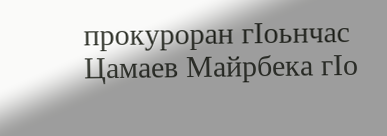прокуроран гIоьнчас Цамаев Майрбека гIо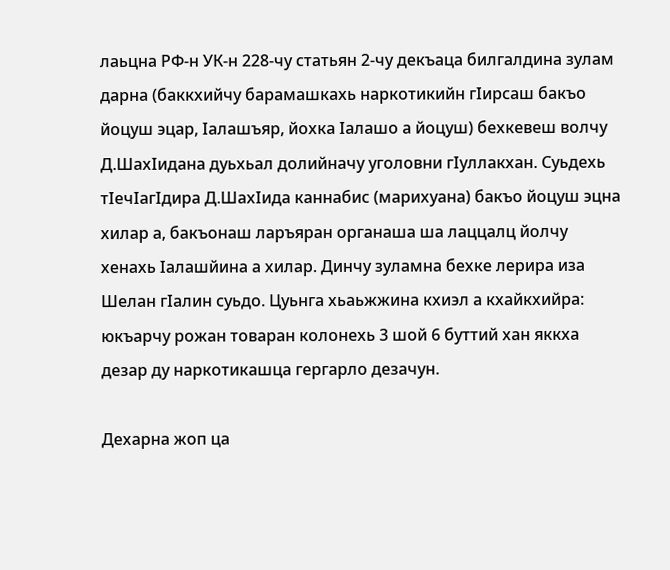лаьцна РФ-н УК-н 228-чу статьян 2-чу декъаца билгалдина зулам дарна (баккхийчу барамашкахь наркотикийн гIирсаш бакъо йоцуш эцар, Iалашъяр, йохка Iалашо а йоцуш) бехкевеш волчу Д.ШахIидана дуьхьал долийначу уголовни гIуллакхан. Суьдехь тIечIагIдира Д.ШахIида каннабис (марихуана) бакъо йоцуш эцна хилар а, бакъонаш ларъяран органаша ша лаццалц йолчу хенахь Iалашйина а хилар. Динчу зуламна бехке лерира иза Шелан гIалин суьдо. Цуьнга хьаьжжина кхиэл а кхайкхийра: юкъарчу рожан товаран колонехь 3 шой 6 буттий хан яккха дезар ду наркотикашца гергарло дезачун.

Дехарна жоп ца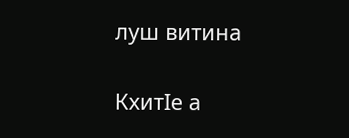луш витина

КхитIе а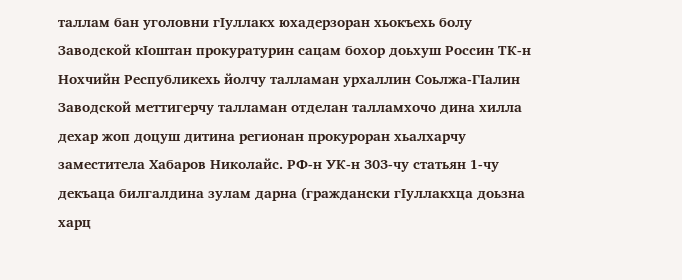таллам бан уголовни гIуллакх юхадерзоран хьокъехь болу Заводской кIоштан прокуратурин сацам бохор доьхуш Россин ТК-н Нохчийн Республикехь йолчу талламан урхаллин Соьлжа-ГIалин Заводской меттигерчу талламан отделан талламхочо дина хилла дехар жоп доцуш дитина регионан прокуроран хьалхарчу заместитела Хабаров Николайс. РФ-н УК-н 303-чу статьян 1-чу декъаца билгалдина зулам дарна (граждански гIуллакхца доьзна харц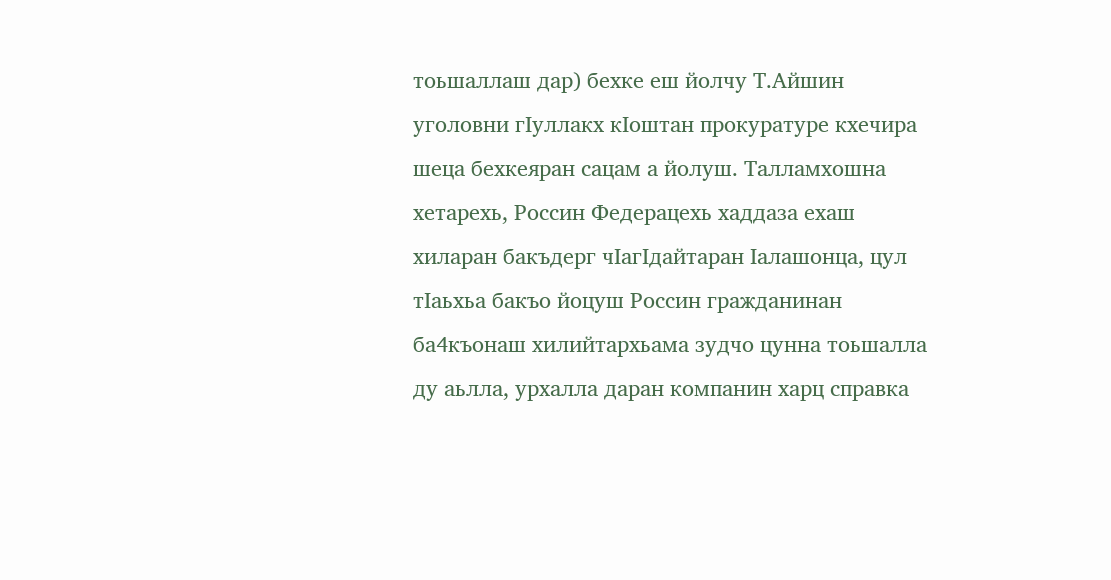тоьшаллаш дар) бехке еш йолчу Т.Айшин уголовни гIуллакх кIоштан прокуратуре кхечира шеца бехкеяран сацам а йолуш. Талламхошна хетарехь, Россин Федерацехь хаддаза ехаш хиларан бакъдерг чIагIдайтаран Iалашонца, цул тIаьхьа бакъо йоцуш Россин гражданинан ба4къонаш хилийтархьама зудчо цунна тоьшалла ду аьлла, урхалла даран компанин харц справка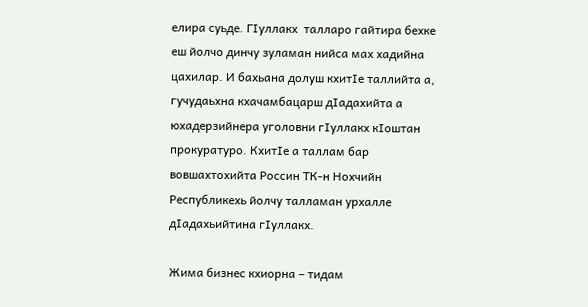елира суьде. ГIуллакх  талларо гайтира бехке еш йолчо динчу зуламан нийса мах хадийна цахилар. И бахьана долуш кхитIе таллийта а, гучудаьхна кхачамбацарш дIадахийта а юхадерзийнера уголовни гIуллакх кIоштан прокуратуро. КхитIе а таллам бар вовшахтохийта Россин ТК-н Нохчийн Республикехь йолчу талламан урхалле дIадахьийтина гIуллакх.

Жима бизнес кхиорна – тидам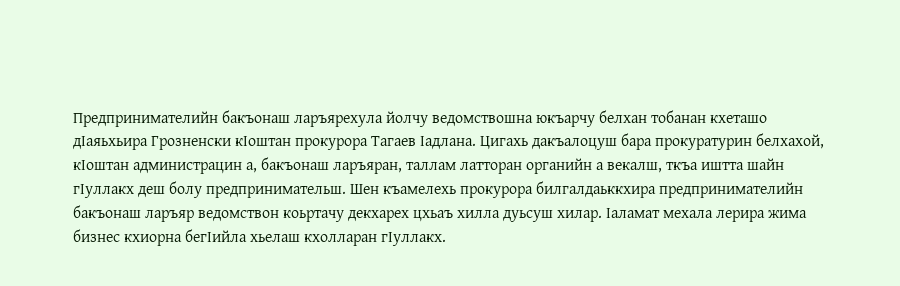Предпринимателийн бакъонаш ларъярехула йолчу ведомствошна юкъарчу белхан тобанан кхеташо дIаяьхьира Грозненски кIоштан прокурора Тагаев Iадлана. Цигахь дакъалоцуш бара прокуратурин белхахой, кIоштан администрацин а, бакъонаш ларъяран, таллам латторан органийн а векалш, ткъа иштта шайн гIуллакх деш болу предпринимательш. Шен къамелехь прокурора билгалдаьккхира предпринимателийн бакъонаш ларъяр ведомствон коьртачу декхарех цхьаъ хилла дуьсуш хилар. Iаламат мехала лерира жима бизнес кхиорна бегIийла хьелаш кхолларан гIуллакх.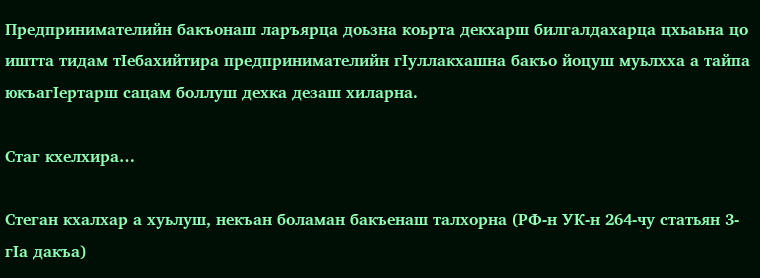Предпринимателийн бакъонаш ларъярца доьзна коьрта декхарш билгалдахарца цхьаьна цо иштта тидам тIебахийтира предпринимателийн гIуллакхашна бакъо йоцуш муьлхха а тайпа юкъагIертарш сацам боллуш дехка дезаш хиларна.

Стаг кхелхира…

Стеган кхалхар а хуьлуш, некъан боламан бакъенаш талхорна (РФ-н УК-н 264-чу статьян 3-гIа дакъа)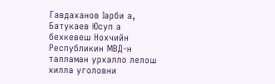Гавдаханов Iарби а, Батукаев Юсуп а бехкевеш Нохчийн Республикин МВД-н талламан урхалло лелош хилла уголовни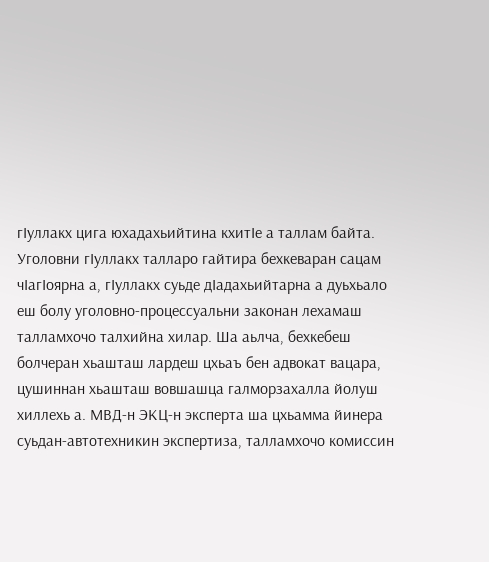гIуллакх цига юхадахьийтина кхитIе а таллам байта. Уголовни гIуллакх талларо гайтира бехкеваран сацам чIагIоярна а, гIуллакх суьде дIадахьийтарна а дуьхьало еш болу уголовно-процессуальни законан лехамаш талламхочо талхийна хилар. Ша аьлча, бехкебеш болчеран хьашташ лардеш цхьаъ бен адвокат вацара, цушиннан хьашташ вовшашца галморзахалла йолуш хиллехь а. МВД-н ЭКЦ-н эксперта ша цхьамма йинера суьдан-автотехникин экспертиза, талламхочо комиссин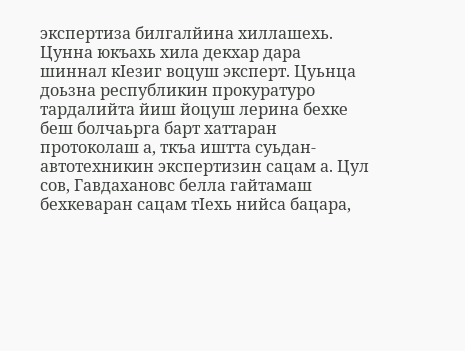экспертиза билгалйина хиллашехь. Цунна юкъахь хила декхар дара шиннал кIезиг воцуш эксперт. Цуьнца доьзна республикин прокуратуро тардалийта йиш йоцуш лерина бехке беш болчаьрга барт хаттаран протоколаш а, ткъа иштта суьдан-автотехникин экспертизин сацам а. Цул сов, Гавдахановс белла гайтамаш бехкеваран сацам тIехь нийса бацара,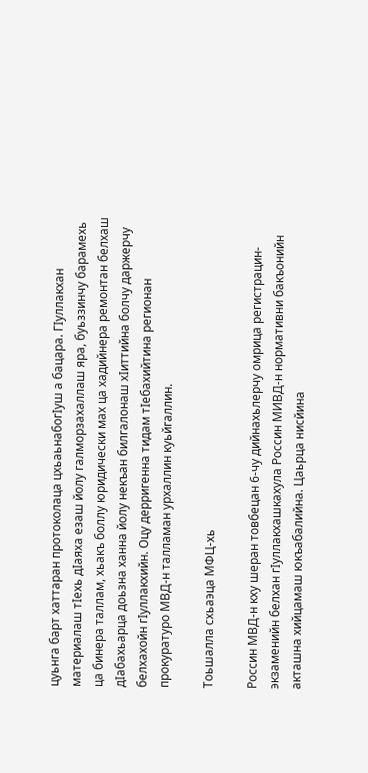цуьнга барт хаттаран протоколаца цхьаьнабогIуш а бацара. ГIуллакхан материалаш тIехь дIаяха езаш йолу галморзахаллаш яра, буьззинчу барамехь ца бинера таллам, хьакъ боллу юридически мах ца хадийнера ремонтан белхаш дIабахьарца доьзна ханна йолу некъан билгалонаш хIиттийна болчу даржерчу белхахойн гIуллакхийн. Оцу дерригенна тидам тIебахийтина регионан прокуратуро МВД-н талламан урхаллин куьйгаллин.

Тоьшалла схьаэца МФЦ-хь

Россин МВД-н кху шеран товбецан 6-чу дийнахьлерчу омрица регистрацин-экзаменийн белхан гIуллакхашкахула Россин МИВД-н нормативни бакъонийн акташна хийцамаш юкъабалийна. Цаьрца нисйина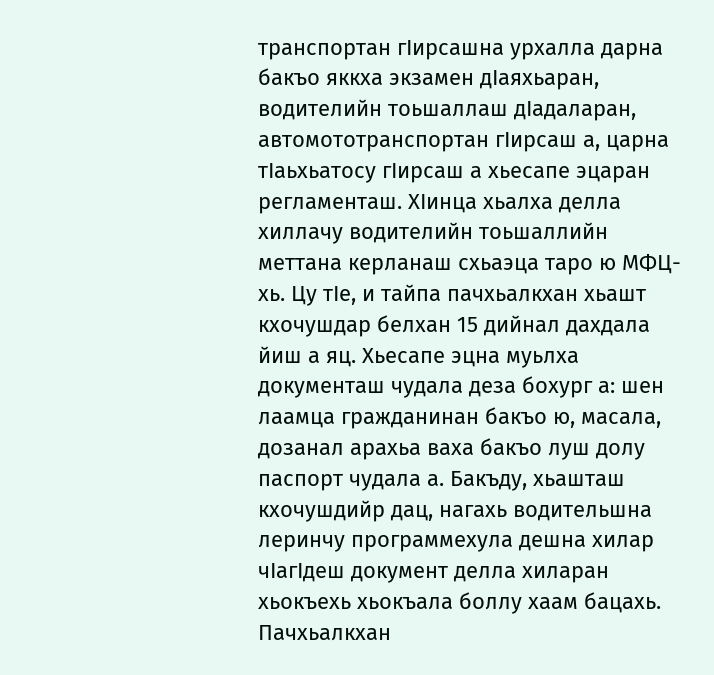транспортан гIирсашна урхалла дарна бакъо яккха экзамен дIаяхьаран, водителийн тоьшаллаш дIадаларан, автомототранспортан гIирсаш а, царна тIаьхьатосу гIирсаш а хьесапе эцаран регламенташ. ХIинца хьалха делла хиллачу водителийн тоьшаллийн меттана керланаш схьаэца таро ю МФЦ-хь. Цу тIе, и тайпа пачхьалкхан хьашт кхочушдар белхан 15 дийнал дахдала йиш а яц. Хьесапе эцна муьлха документаш чудала деза бохург а: шен лаамца гражданинан бакъо ю, масала, дозанал арахьа ваха бакъо луш долу паспорт чудала а. Бакъду, хьашташ кхочушдийр дац, нагахь водительшна леринчу программехула дешна хилар чIагIдеш документ делла хиларан хьокъехь хьокъала боллу хаам бацахь. Пачхьалкхан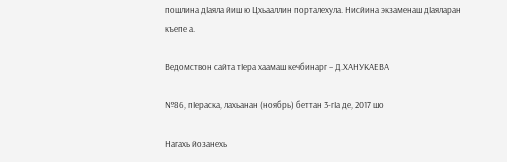пошлина дIаяла йиш ю Цхьааллин порталехула. Нисйина экзаменаш дIаяларан къепе а.

Ведомствон сайта тIера хаамаш кечбинарг – Д.ХАНУКАЕВА

№86, пIераска, лахьанан (ноябрь) беттан 3-гIа де, 2017 шо

Нагахь йозанехь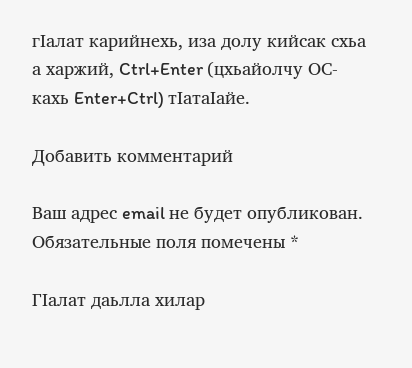гIалат карийнехь, иза долу кийсак схьа а харжий, Ctrl+Enter (цхьайолчу ОС-кахь Enter+Ctrl) тIатаIайе.

Добавить комментарий

Ваш адрес email не будет опубликован. Обязательные поля помечены *

ГIалат даьлла хилар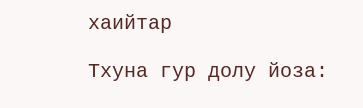хаийтар

Тхуна гур долу йоза: